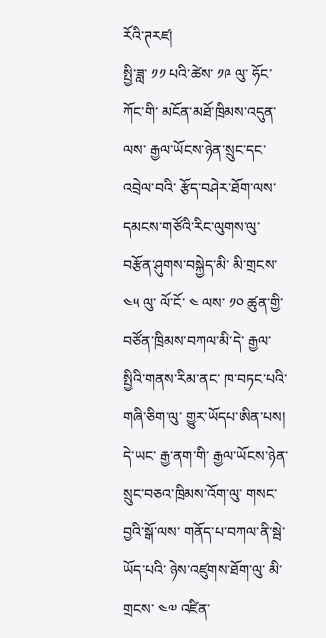རོའི་ཊརཛ།
སྤྱི་ཟླ་ ༡༡ པའི་ཚེས་ ༡༩ ལུ་ ཧོང་ཀོང་གི་ མངོན་མཐོ་ཁྲིམས་འདུན་ལས་ རྒྱལ་ཡོངས་ཉེན་སྲུང་དང་འབྲེལ་བའི་ རྩོད་བཤེར་ཐོག་ལས་ དམངས་གཙོའི་རིང་ལུགས་ལུ་ བརྩོན་ཤུགས་བསྐྱེད་མི་ མི་གྲངས་ ༤༥ ལུ་ ལོ་ངོ་ ༤ ལས་ ༡༠ ཚུན་གྱི་ བཙོན་ཁྲིམས་བཀལ་མི་དེ་ རྒྱལ་སྤྱིའི་གནས་རིམ་ནང་ ཁ་བཏང་པའི་གཞི་ཅིག་ལུ་ གྱུར་ཡོདཔ་ཨིན་པས།
དེ་ཡང་ རྒྱ་ནག་གི་ རྒྱལ་ཡོངས་ཉེན་སྲུང་བཅའ་ཁྲིམས་འོག་ལུ་ གསང་བྱའི་སྒོ་ལས་ གནོད་པ་བཀལ་ནི་སྦེ་ཡོད་པའི་ ཉེས་འཛུགས་ཐོག་ལུ་ མི་གྲངས་ ༤༧ འཛིན་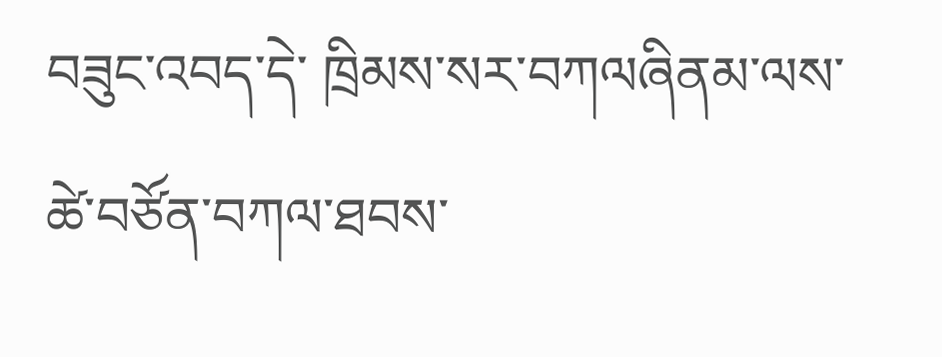བཟུང་འབད་དེ་ ཁྲིམས་སར་བཀལཞིནམ་ལས་ ཚེ་བཙོན་བཀལ་ཐབས་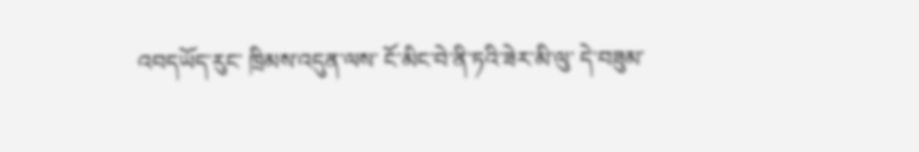འབདཡོད་རུང་ ཁྲིམས་འདུན་ལས་ ངོ་མིང་བེ་ནི་ཏའི་ཟེར་མི་ལུ་ དེ་བཟུམ་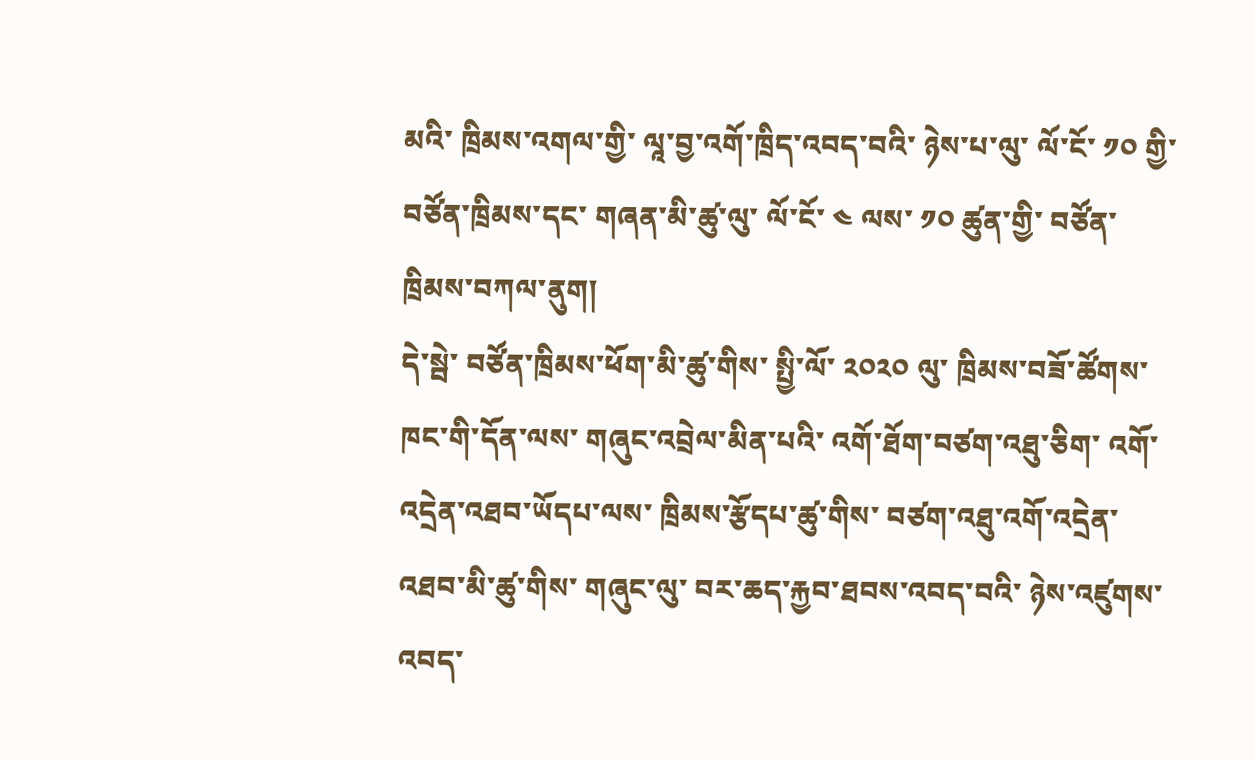མའི་ ཁྲིམས་འགལ་གྱི་ ལཱ་བྱ་འགོ་ཁྲིད་འབད་བའི་ ཉེས་པ་ལུ་ ལོ་ངོ་ ༡༠ གྱི་ བཙོན་ཁྲིམས་དང་ གཞན་མི་ཚུ་ལུ་ ལོ་ངོ་ ༤ ལས་ ༡༠ ཚུན་གྱི་ བཙོན་ཁྲིམས་བཀལ་ནུག།
དེ་སྦེ་ བཙོན་ཁྲིམས་ཕོག་མི་ཚུ་གིས་ སྤྱི་ལོ་ ༢༠༢༠ ལུ་ ཁྲིམས་བཟོ་ཚོགས་ཁང་གི་དོན་ལས་ གཞུང་འབྲེལ་མིན་པའི་ འགོ་ཐོག་བཙག་འཐུ་ཅིག་ འགོ་འདྲེན་འཐབ་ཡོདཔ་ལས་ ཁྲིམས་རྩོདཔ་ཚུ་གིས་ བཙག་འཐུ་འགོ་འདྲེན་འཐབ་མི་ཚུ་གིས་ གཞུང་ལུ་ བར་ཆད་རྐྱབ་ཐབས་འབད་བའི་ ཉེས་འཛུགས་འབད་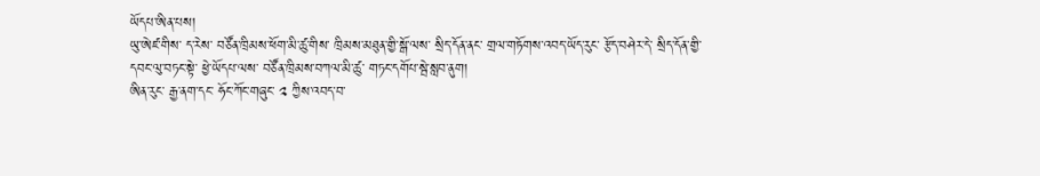ཡོདཔ་ཨིན་པས།
ཡུ་ཨེཛ་གིས་ ད་རེས་ བཙོན་ཁྲིམས་ཕོག་མི་ཚུ་གིས་ ཁྲིམས་མཐུན་གྱི་སྒོ་ལས་ སྲིད་དོན་ནང་ གྲལ་གཏོགས་འབད་ཡོད་རུང་ རྩོད་བཤེར་དེ་ སྲིད་དོན་གྱི་ དབང་ལུ་བཏང་སྟེ་ ཕྱེ་ཡོདཔ་ལས་ བཙོན་ཁྲིམས་བཀལ་མི་ཚུ་ གཏང་དགོཔ་སྦེ་སླབ་ནུག།
ཨིན་རུང་ རྒྱ་ནག་དང་ ཧོང་ཀོང་གཞུང་ ༢ ཀྱིས་འབད་བ་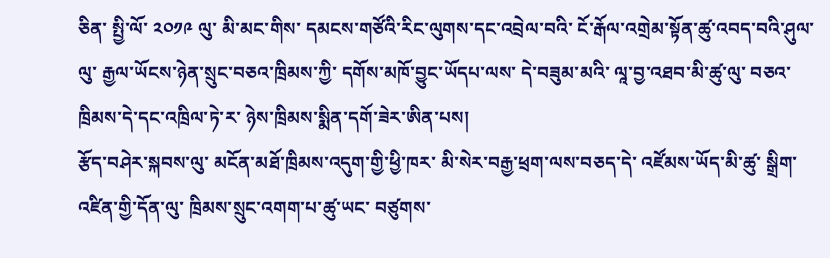ཅིན་ སྤྱི་ལོ་ ༢༠༡༩ ལུ་ མི་མང་གིས་ དམངས་གཙོའི་རིང་ལུགས་དང་འབྲེལ་བའི་ ངོ་རྒོལ་འགྲེམ་སྟོན་ཚུ་འབད་བའི་ཤུལ་ལུ་ རྒྱལ་ཡོངས་ཉེན་སྲུང་བཅའ་ཁྲིམས་ཀྱི་ དགོས་མཁོ་བྱུང་ཡོདཔ་ལས་ དེ་བཟུམ་མའི་ ལཱ་བྱ་འཐབ་མི་ཚུ་ལུ་ བཅའ་ཁྲིམས་དེ་དང་འཁྲིལ་ཏེ་ར་ ཉེས་ཁྲིམས་སྨིན་དགོ་ཟེར་ཨིན་པས།
རྩོད་བཤེར་སྐབས་ལུ་ མངོན་མཐོ་ཁྲིམས་འདུག་གྱི་ཕྱི་ཁར་ མི་སེར་བརྒྱ་ཕྲག་ལས་བཅད་དེ་ འཛོམས་ཡོད་མི་ཚུ་ སྒྲིག་འཛིན་གྱི་དོན་ལུ་ ཁྲིམས་སྲུང་འགག་པ་ཚུ་ཡང་ བཙུགས་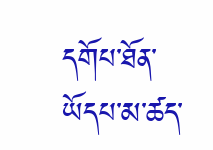དགོཔ་ཐོན་ཡོདཔ་མ་ཚད་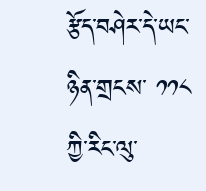རྩོད་བཤེར་དེ་ཡང་ ཉིན་གྲངས་ ༡༡༨ ཀྱི་རིང་ལུ་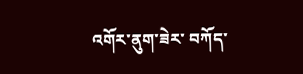འགོར་ནུག་ཟེར་ བཀོད་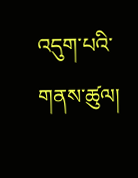འདུག་པའི་གནས་ཚུལ།